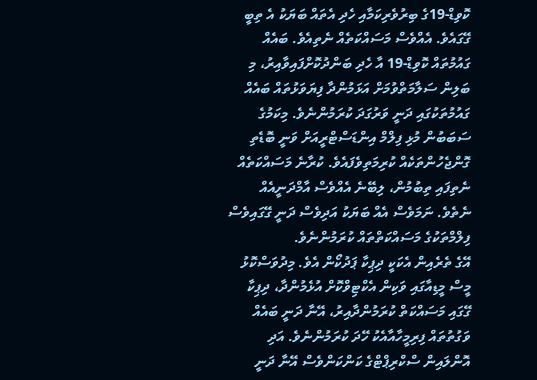ކޮވިޑް-19ގެ ބިރުވެރިކަމާއި ހެދި އެތައް ބަޔަކު އެ ތިބީ ގޭގައެވެ. އެއްވެސް މަސައްކަތެއް ނެތިއެވެ. ބައެއް ގައުމުތައް ކޮވިޑް-19 އާ ހެދި ބަންދުކޮށްފައިވާއިރު، މި ބަލިން ސަލާމަތްވުމަށް އަޅަމުންދާ ފިޔަވަޅުތައް ބައެއް ގައުމުތަކުގައި ދަނީ ވަރުގަދަ ކުރަމުންނެވެ. މިކަމުގެ ސަބަބުން މުޅި ފިލްމް އިންޑަސްޓްރީއަށް ވަނީ ބޮޑެތި ގޮންޖެހުންތަކެއް ކުރިމަތިވެފައެވެ. ކުރާނެ މަސައްކަތެއް ނެތިފައި ތިބުމުން، ލިބޭނެ އެއްވެސް އާމްދަނީއެއް ނެތެވެ. ނަމަވެސް އެއް ބަޔަކު އަދިވެސް ދަނީ ގޭގައިވެސް ފިލްމްތަކުގެ މަސައްކަތްތައް ކުރަމުންނެވެ.
އޭގެ ތެރެއިން އެކަކީ ދިޕިކާ ޕަދުކޯން އެވެ. މިދުވަސްކޮޅު މީސް މީޑިއާގައި ވަކިން އެކްޓިވްކޮށް އުޅެމުންދާ، ދިޕިކާ ގޭގައި މަސައްކަތް ކުރަމުންދާއިރު، އޭނާ ދަނީ ބައެއް ވަގުތުތައް ފިރިމީހާއާއެކު ހޭދަ ކުރަމުންނެވެ. އަދި އޮންލައިން ސްކްރިޕްޓްގެ ކަންކަންވެސް އޭނާ ދަނީ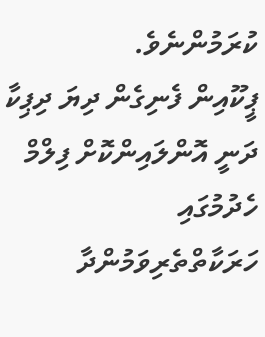ކުރަމުންނެވެ.
ޕީކޫއިން ފެނިގެން ދިޔަ ދިޕިކާ ދަނީ އޮންލައިންކޮށް ފިލްމް ހެދުމުގައި ހަރަކާތްތެރިވަމުންދާ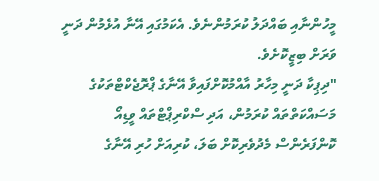މީހުންނާއި ބައްދަލު ކުރަމުންނެވެ. އެކަމުގައި އޭނާ އުޅެމުން ދަނީ ވަރަށް ބިޒީކޮށެވެ.
"ދިޕިކާ ދަނީ މިހާރު އާއްމުކޮށްފައިވާ އޭނާގެ ޕްރޮޖެކްޓްތަކުގެ މަސައްކަތްތައް ކުރަމުން، އަދި ސްކްރިޕްޓްތައް ވީޑިއޯ ކޮންފަރެންސް މެދުވެރިކޮށް ބަލަ، ކުރިއަށް ހުރި އޭނާގެ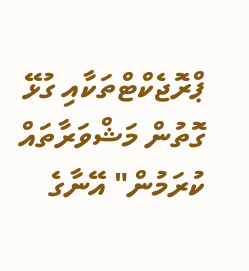ޕްރޮޖެކްޓްތަކާއި ގުޅޭ ގޮތުން މަޝްވަރާތައް ކުރަމުން" އޭނާގެ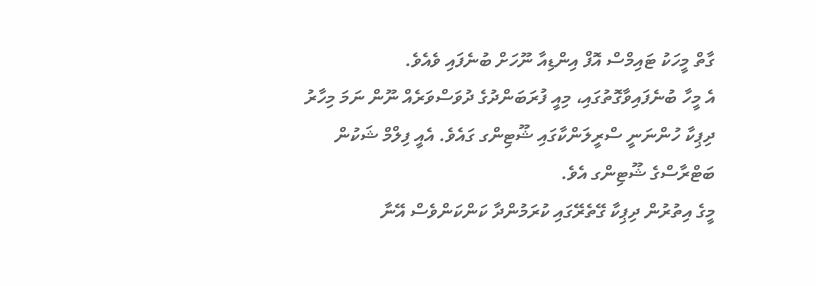ގާތް މީހަކު ޓައިމްސް އޮފް އިންޑިއާ ނޫހަށް ބުނެފައި ވެއެވެ.
އެ މީހާ ބުނެފައިވާގޮތުގައި، މިއީ ފުރަބަންދުގެ ދުވަސްވަރެއް ނޫން ނަމަ މިހާރު ދިޕިކާ ހުންނަނީ ސްރީލަންކާގައި ޝޫޓިންގ ގައެވެ. އެއީ ފިލްމް ޝަކުން ބަޓްރާސްގެ ޝޫޓިންގ އެވެ.
މީގެ އިތުރުން ދިޕިކާ ގޭތެރޭގައި ކުރަމުންދާ ކަންކަންވެސް އޭނާ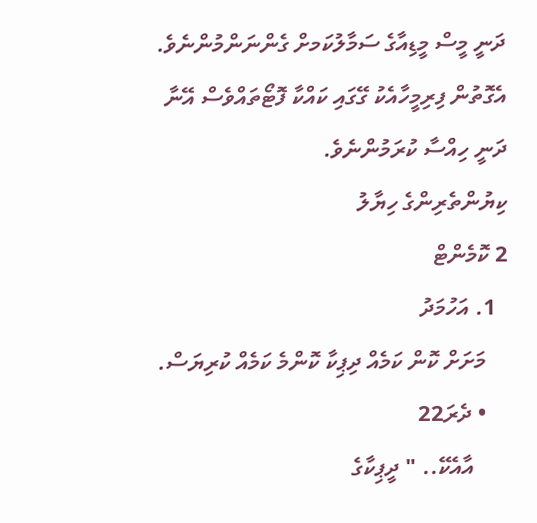ދަނީ މީސް މީޑިއާގެ ސަމާލުކަމށް ގެންނަންމުންނެވެ. އެގޮތުން ފިރިމީހާއެކު ގޭގައި ކައްކާ ފޮޓޯތައްވެސް އޭނާ ދަނީ ހިއްސާ ކުރަމުންނެވެ.
ކިޔުންތެރިންގެ ހިޔާލު
2 ކޮމެންޓް
  1. އަހުމަދު
    މަށަށް ކޮން ކަމެއް ދިޕިކާ ކޮންމެ ކަމެއް ކުރިޔަސް.
    • ދެރަ22
      އާއެކޭ.. " ދީޕިކާގެ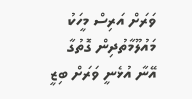ވަރަށް އަރިސް މީހަކު މައުލޫމާތުދިން ގޮތުގާ އޭނާ އުޅެނީ ވަރަށް ބިޒީ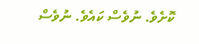ކޮށެވެ. ނުވެސް ކައެވެ. ނުވެސް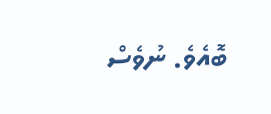ބޮއެވެ. ނުވެސް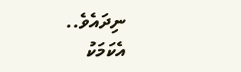ނިދައެވެ.. އެކަމަކު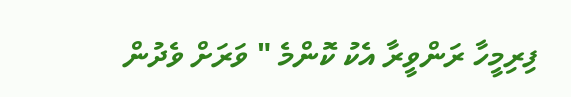ފިރިމީހާ ރަންވީރާ އެކު ކޮންމެ " ވަރަށް ވެދުން